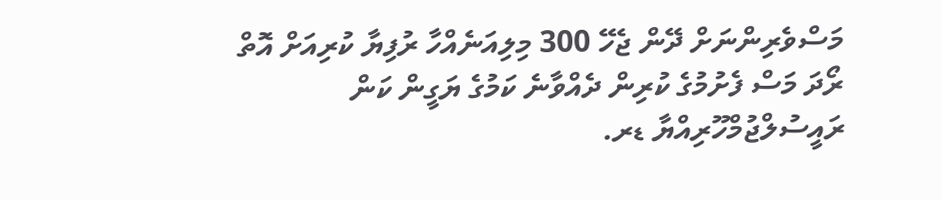މަސްވެރިންނަށް ދޭން ޖެހޭ 300 މިލިއަނެއްހާ ރުފިޔާ ކުރިއަށް އޮތް ރޯދަ މަސް ފެށުމުގެ ކުރިން ދެއްވާނެ ކަމުގެ ޔަގީން ކަން ރައީސުލްޖުމްހޫރިއްޔާ ޑރ.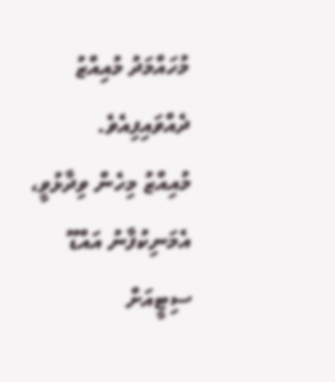މުހައްމަދު މުއިއްޒު ދެއްވައިފިއެވެ.
މުއިއްޒު މިހެން ވިދާޅުވީ، އެމަނިކުފާނު އައްޑޫ ސިޓީއަށް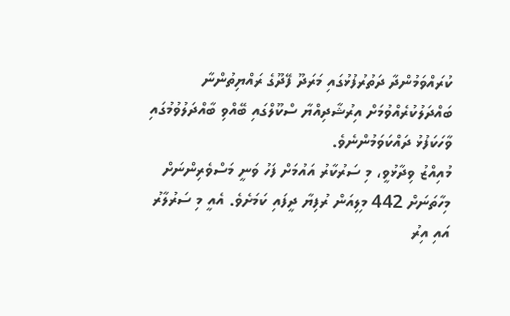ކުރައްވަމުންދާ ދަތުރުފުޅުގައި މަރަދޫ ފޭދޫގެ ރައްޔިތުންނާ ބައްދަލުކުރެއްވުމަށް އިރުޝާދިއްޔާ ސްކޫލްގައި ބޭއްވި ބާއްދަލުވުމުގައި ވާހަކަފުޅު ދައްކަވަމުންނެވެ.
މުއިއްޒު ވިދާޅުވީ، މި ސަރުކާރު އައުމަށް ފަހު ވަނީ މަސްވެރިންނަށް މިހާތަނަށް 442 މިލިއަން ރުފިޔާ ދީފައި ކަމަށެވެ. އެއީ މި ސަރުލާރު އައި އިރު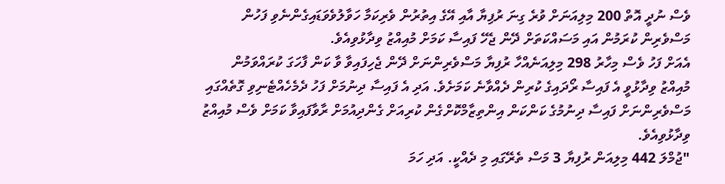ވެސް ނުދީ އޮތް 200 މިލިއަނަށް ވުރެ ގިނަ ރުފިޔާ އާއި އޭގެ އިތުރުން ވެރިކަމާ ހަވާލުވެވަޑައިގެންނެވި ފަހުން މަސްވެރިން ކުރަމުން އައި މަސައްކަތަށް ދޭން ޖެހޭ ފައިސާ ކަމަށް މުއިއްޒު ވިދާޅުވިއެވެ.
އެއަށް ފަހު ވެސް މިހާރު 298 މިލިއަނެއްހާ ރުފިޔާ މަސްވެރިންނަށް ދޭން ޖެހިފައިވާ ވާ ކަން ފާހަގަ ކުރައްވަމުން މުއިއްޒު ވިދާޅުވީ އެ ފައިސާ ރޯދައިގެ ކުރިން ދެއްވާނެ ކަމަށެވެ. އަދި އެ ފައިސާ ދިނުމަށް ފަހު ދެމެހެއްޓެނިވި ގޮތެއްގައި މަސްވެރިންނަށް ފައިސާ ދިނުމުގެ ކަންކަން އިންތިޒާމްކޮށްގެން ކުރިއަށް ގެންދިއުމަށް ރާވާފައިވާ ކަމަށް ވެސް މުއިއްޒު ވިދާޅުވިއެވެ.
"ޖުމްލަ 442 މިލިއަން ރުފިޔާ 3 މަސް ތެރޭގައި މި ދެއްކީ. އަދި ހަމަ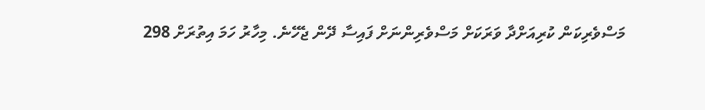މަސްވެރިކަން ކުރިއަށްދާ ވަރަކަށް މަސްވެރިންނަށް ފައިސާ ދޭން ޖެހޭނެ. މިހާރު ހަމަ އިތުރަށް 298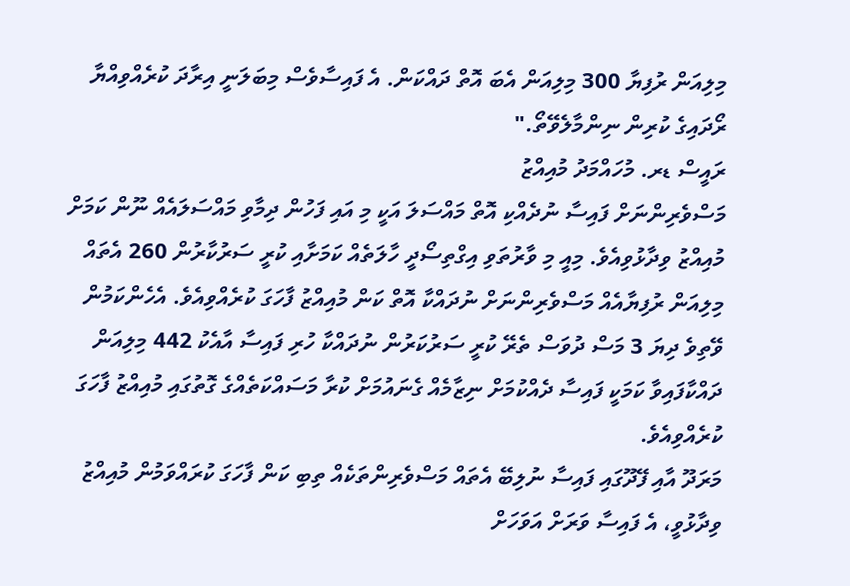މިލިއަން ރުފިޔާ 300 މިލިއަން އެބަ އޮތް ދައްކަން. އެ ފައިސާވެސް މިބަލަނީ އިރާދަ ކުރެއްވިއްޔާ ރޯދައިގެ ކުރިން ނިންމާލެވޭތޯ."
ރައީސް ޑރ. މުހައްމަދު މުއިއްޒު
މަސްވެރިންނަށް ފައިސާ ނުދެއްކި އޮތް މައްސަލަ އަކީ މި އައި ފަހުން ދިމާވި މައްސަލައެއް ނޫން ކަމަށް މުއިއްޒު ވިދާޅުވިއެވެ. މިއީ މި ވާރުތަވި އިގްތިސޯދީ ހާލަތެއް ކަމަށާއި ކުރީ ސަރުކާރުން 260 އެތައް މިލިއަން ރުފިޔާއެއް މަސްވެރިންނަށް ނުދައްކާ އޮތް ކަން މުއިއްޒު ފާހަގަ ކުރެއްވިއެވެ. އެހެންކަމުން ވޭތިވެ ދިޔަ 3 މަސް ދުވަސް ތެރޭ ކުރީ ސަރުކަރުން ނުދައްކާ ހުރި ފައިސާ އާއެކު 442 މިލިއަން ދައްކާފައިވާ ކަމަކީ ފައިސާ ދެއްކުމަށް ނިޒާމެއް ގެނައުމަށް ކުރާ މަސައްކަތެއްގެ ގޮތުގައި މުއިއްޒު ފާހަގަ ކުރެއްވިއެވެ.
މަރަދޫ އާއި ފޭދޫގައި ފައިސާ ނުލިބޭ އެތައް މަސްވެރިންތަކެއް ތިބި ކަން ފާހަގަ ކުރައްވަމުން މުއިއްޒު ވިދާޅުވީ، އެ ފައިސާ ވަރަށް އަވަހަށް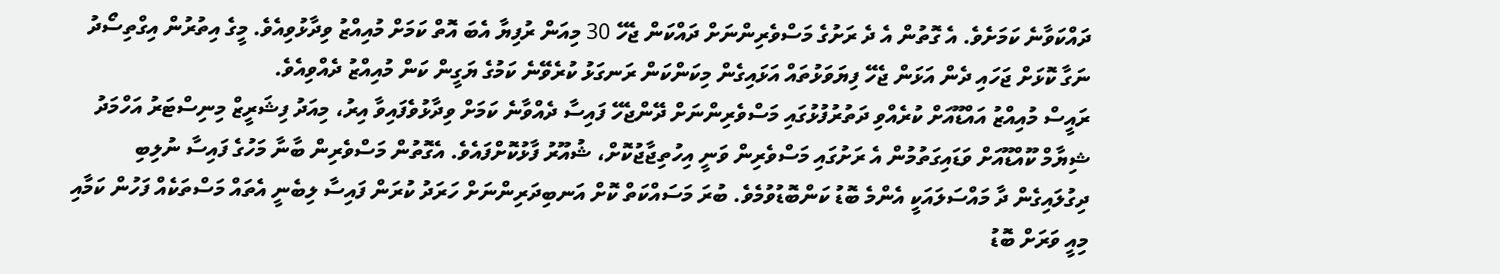ދައްކަވާނެ ކަމަށެވެ. އެ ގޮތުން އެ ދެ ރަށުގެ މަސްވެރިންނަށް ދައްކަން ޖެހޭ 30 މިއަން ރުފިޔާ އެބަ އޮތް ކަމަށް މުއިއްޒު ވިދާޅުވިއެވެ. މީގެ އިތުރުން އިގްތިސޯދު ނަގާ ކޮޅަށް ޖަހައި ދެން އަޅަން ޖެހޭ ފިޔަވަޅުތައް އަޅައިގެން މިކަންކަން ރަނގަޅު ކުރެވޭނެ ކަމުގެ ޔަގީން ކަން މުއިއްޒު ދެއްވިއެވެ.
ރައީސް މުއިއްޒު އައްޑޫއަށް ކުރެއްވި ދަތުރުފުޅުގައި މަސްވެރިންނަށް ދޭންޖެހޭ ފައިސާ ދެއްވާނެ ކަމަށް ވިދާޅުވެފައިވާ އިރު، މިއަދު ފިޝަރީޒް މިނިސްޓަރު އަހްމަދު ޝިޔާމް ކޫއްޑޫއަށް ވަޑައިގަތުމުން އެ ރަށުގައި މަސްވެރިން ވަނީ އިހުތިޖާޖުކޮށް، ޝުއޫރު ފާޅުކޮށްފައެވެ. އެގޮތުން މަސްވެރިން ބާނާ މަހުގެ ފައިސާ ނުލިބި ދިގުލައިގެން ދާ މައްސަލައަކީ އެންމެ ބޮޑު ކަންބޮޑުވުމެވެ. ބުރަ މަސައްކަތް ކޮށް އަނބިދަރިންނަށް ހަރަދު ކުރަން ފައިސާ ލިބެނީ އެތައް މަސްތަކެއް ފަހުން ކަމާއި މިއީ ވަރަށް ބޮޑު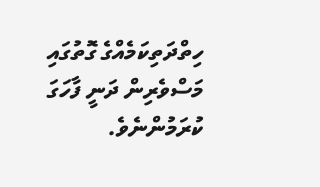ހިތްދަތިކަމެއްގެ ގޮތުގައި މަސްވެރިން ދަނީ ފާހަގަ ކުރަމުންނެވެ.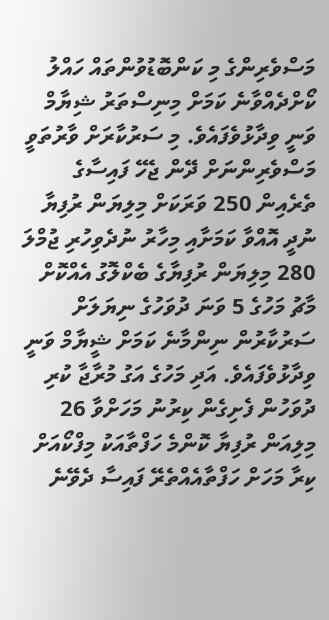މަސްވެރިންގެ މި ކަންބޮޑުވުންތައް ހައްލު ކޯށްދެއްވާނެ ކަމަށް މިނިސްތަރު ޝިޔާމް ވަނީ ވިދާޅުވެފައެވެ. މި ސަރުކާރަށް ވާރުތަވީ މަސްވެރިންނަށް ދޭން ޖެހޭ ފައިސާގެ ތެރެއިން 250 ވަރަކަށް މިލިޔަން ރުފިޔާ ނުދީ އޮއްވާ ކަމަށާއި މިހާރު ނުދެވިހުރި ޖުމްލަ 280 މިލިޔަން ރުފިޔާގެ ބެކްލޮގު އެއްކޮށް މާޗު މަހުގެ 5 ވަނަ ދުވަހުގެ ނިޔަލަށް ސަރުކާރުން ނިންމާނެ ކަމަށް ޝީޔާމް ވަނީ ވިދާޅުވެފައެވެ. އަދި މަހުގެ އަގު މުރާޖާ ކުރި ދުވަހުން ފެށިގެން ކިރުނު މަހަށްވާ 26 މިލިއަން ރުފިޔާ ކޮންމެ ހަފްތާއަކު މިފްކޯއަށް ކިރާ މަހަށް ހަފްތާއެއްތެރޭ ފައިސާ ދެވޭނެ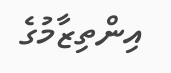އިންތިޒާމުގެ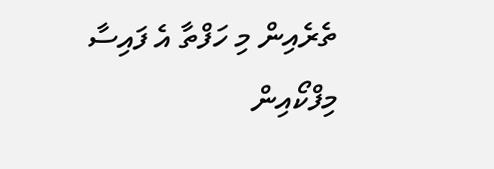ތެރެއިން މި ހަފްތާ އެ ފައިސާ މިފްކޯއިން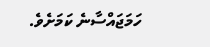ހަމަޖައްސާނެ ކަމަށެވެ.